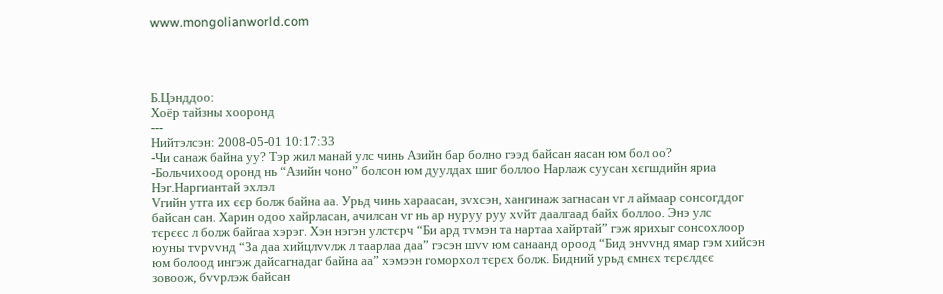www.mongolianworld.com




Б.Цэнддоо:
Хоёр тайзны хооронд
---
Нийтэлсэн: 2008-05-01 10:17:33
-Чи санаж байна уу? Тэр жил манай улс чинь Азийн бар болно гээд байсан яасан юм бол оо?
-Больчихоод оронд нь “Азийн чоно” болсон юм дуулдах шиг боллоо Нарлаж суусан хєгшдийн яриа
Нэг.Наргиантай эхлэл
Vгийн утга их єєр болж байна аа. Урьд чинь хараасан, зvхсэн, хангинаж загнасан vг л аймаар сонсогддог
байсан сан. Харин одоо хайрласан, ачилсан vг нь ар нуруу руу хvйт даалгаад байх боллоо. Энэ улс
тєрєєс л болж байгаа хэрэг. Хэн нэгэн улстєрч “Би ард тvмэн та нартаа хайртай” гэж ярихыг сонсохлоор
юуны тvрvvнд “За даа хийцлvvлж л таарлаа даа” гэсэн шvv юм санаанд ороод “Бид энvvнд ямар гэм хийсэн
юм болоод ингэж дайсагнадаг байна аа” хэмээн гоморхол тєрєх болж. Бидний урьд ємнєх тєрєлдєє
зовоож, бvvрлэж байсан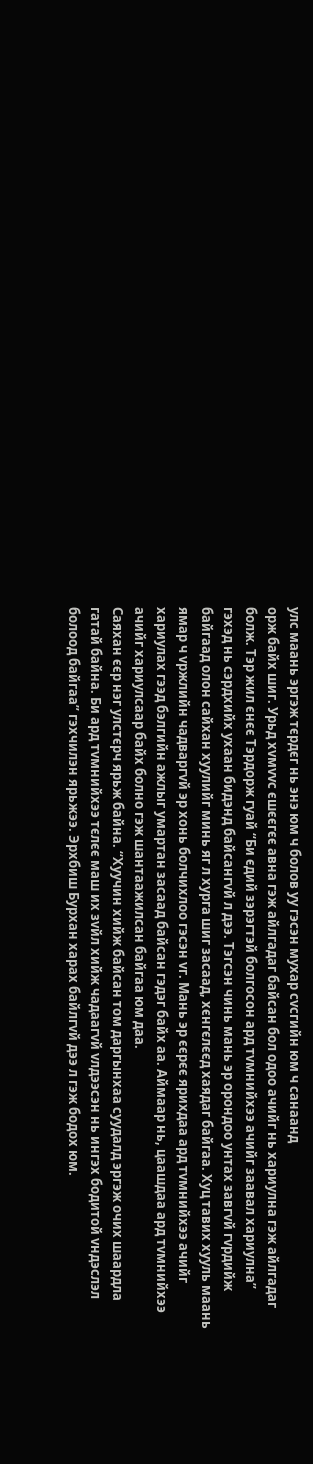улс маань эргэж тєрдєг нь энэ юм ч болов уу гэсэн мухар сvсгийн юм ч санаанд
орж байх шиг. Урьд хvмvvс єшєєгєє авна гэж айлгадаг байсан бол одоо ачийг нь хариулна гэж айлгадаг
болж. Тэр жил єнєє Тэрдорж гуай “Би єдий зэрэгтэй болгосон ард тvмнийхээ ачийг заавал хариулна”
гэхэд нь сэрдхийх ухаан бидэнд байсангvй л дээ. Тэгсэн чинь мань эр орондоо унтах завгvй гvрдийж
байгаад олон сайхан хуулийг минь яг л хурга шиг засаад, хєнгєлєєд хаядаг байгаа. Хуц тавих хууль маань
ямар ч vржлийн чадваргvй эр хонь болчихлоо гэсэн vг. Мань эр єєрєє ярихдаа ард тvмнийхээ ачийг
хариулах гээд бэлгийн ажлыг умартан засаад байсан гэдэг байх аа. Аймаар нь, цаашдаа ард тvмнийхээ
ачийг хариулсаар байх болно гэж шантаажилсан байгаа юм даа.
Саяхан єєр нэг улстєрч ярьж байна. “Хуучин хийж байсан том даргынхаа суудалд эргэж очих шаардла
гатай байна. Би ард тvмнийхээ тєлєє маш их зvйл хийж чадаагvй vлдээсэн нь ингэх бодитой vндэслэл
болоод байгаа” гэхчилэн ярьжээ. Эрхбиш Бурхан харах байлгvй дээ л гэж бодох юм.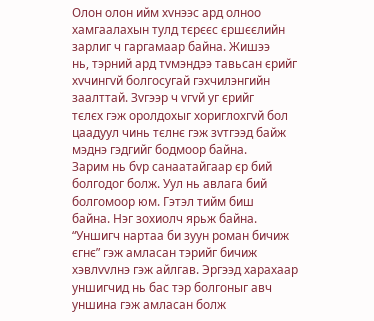Олон олон ийм хvнээс ард олноо хамгаалахын тулд тєрєєс єршєєлийн зарлиг ч гаргамаар байна. Жишээ
нь, тэрний ард тvмэндээ тавьсан єрийг хvчингvй болгосугай гэхчилэнгийн заалттай. Зvгээр ч vгvй уг єрийг
тєлєх гэж оролдохыг хориглохгvй бол цаадуул чинь тєлнє гэж зvтгээд байж мэднэ гэдгийг бодмоор байна.
Зарим нь бvр санаатайгаар єр бий болгодог болж. Уул нь авлага бий болгомоор юм. Гэтэл тийм биш
байна. Нэг зохиолч ярьж байна. “Уншигч нартаа би зуун роман бичиж єгнє” гэж амласан тэрийг бичиж
хэвлvvлнэ гэж айлгав. Эргээд харахаар уншигчид нь бас тэр болгоныг авч уншина гэж амласан болж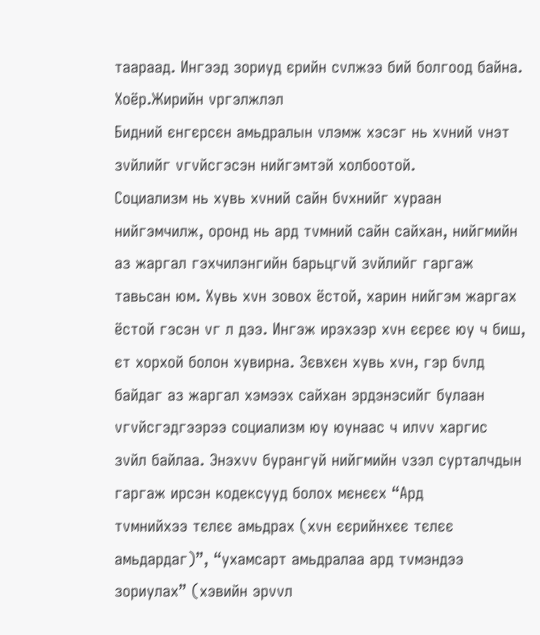таараад. Ингээд зориуд єрийн сvлжээ бий болгоод байна.
Хоёр.Жирийн vргэлжлэл
Бидний єнгєрсєн амьдралын vлэмж хэсэг нь хvний vнэт зvйлийг vгvйсгэсэн нийгэмтэй холбоотой.
Социализм нь хувь хvний сайн бvхнийг хураан нийгэмчилж, оронд нь ард тvмний сайн сайхан, нийгмийн
аз жаргал гэхчилэнгийн барьцгvй зvйлийг гаргаж тавьсан юм. Хувь хvн зовох ёстой, харин нийгэм жаргах
ёстой гэсэн vг л дээ. Ингэж ирэхээр хvн єєрєє юу ч биш, єт хорхой болон хувирна. Зєвхєн хувь хvн, гэр бvлд
байдаг аз жаргал хэмээх сайхан эрдэнэсийг булаан vгvйсгэдгээрээ социализм юу юунаас ч илvv харгис
зvйл байлаа. Энэхvv бурангуй нийгмийн vзэл сурталчдын гаргаж ирсэн кодексууд болох мєнєєх “Ард
тvмнийхээ тєлєє амьдрах (хvн єєрийнхєє тєлєє амьдардаг)”, “ухамсарт амьдралаа ард тvмэндээ
зориулах” (хэвийн эрvvл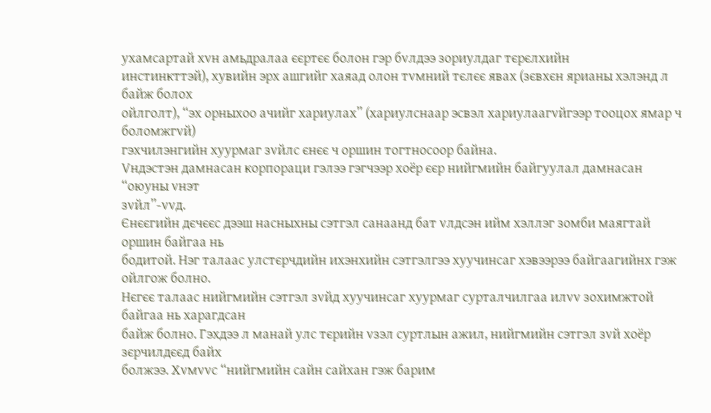ухамсартай хvн амьдралаа єєртєє болон гэр бvлдээ зориулдаг тєрєлхийн
инстинкттэй), хувийн эрх ашгийг хаяад олон тvмний тєлєє явах (зєвхєн ярианы хэлэнд л байж болох
ойлголт), “эх орныхоо ачийг хариулах” (хариулснаар эсвэл хариулаагvйгээр тооцох ямар ч боломжгvй)
гэхчилэнгийн хуурмаг зvйлс єнєє ч оршин тогтносоор байна.
Vндэстэн дамнасан корпораци гэлээ гэгчээр хоёр єєр нийгмийн байгуулал дамнасан “оюуны vнэт
зvйл”-vvд.
Єнєєгийн дєчєєс дээш насныхны сэтгэл санаанд бат vлдсэн ийм хэллэг зомби маягтай оршин байгаа нь
бодитой. Нэг талаас улстєрчдийн ихэнхийн сэтгэлгээ хуучинсаг хэвээрээ байгаагийнх гэж ойлгож болно.
Нєгєє талаас нийгмийн сэтгэл зvйд хуучинсаг хуурмаг сурталчилгаа илvv зохимжтой байгаа нь харагдсан
байж болно. Гэхдээ л манай улс тєрийн vзэл суртлын ажил, нийгмийн сэтгэл зvй хоёр зєрчилдєєд байх
болжээ. Хvмvvс “нийгмийн сайн сайхан гэж барим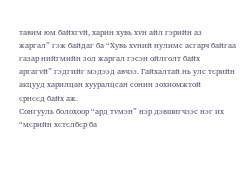тавим юм байхгvй, харин хувь хvн айл гэрийн аз
жаргал” гэж байдаг ба “Хувь хvний нулимс асгарч байгаа газар нийгмийн зол жаргал гэсэн ойлголт байх
аргагvй” гэдгийг мэдээд авчээ. Гайхалтай нь улс тєрийн акцууд харилцан хууралцсан сонин зохиомжтой
єрнєєд байх аж.
Сонгууль болохоор “ард тvмэн” нэр дэвшигчээс нэг их “мєрийн хєтєлбєр ба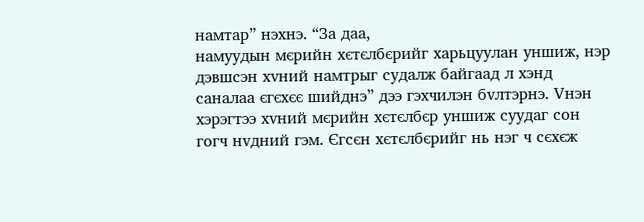намтар” нэхнэ. “За даа,
намуудын мєрийн хєтєлбєрийг харьцуулан уншиж, нэр дэвшсэн хvний намтрыг судалж байгаад л хэнд
саналаа єгєхєє шийднэ” дээ гэхчилэн бvлтэрнэ. Vнэн хэрэгтээ хvний мєрийн хєтєлбєр уншиж суудаг сон
гогч нvдний гэм. Єгсєн хєтєлбєрийг нь нэг ч сєхєж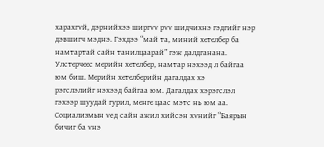харахгvй, дэрнийхээ ширгvv рvv шидчихнэ гэдгийг нэр
дэвшигч мэднэ. Гэхдээ “май та, миний хєтєлбєр ба намтартай сайн танилцаарай” гэж далдганана.
Улстєрчєєс мєрийн хєтєлбєр, намтар нэхээд л байгаа юм биш. Мєрийн хєтєлбєрийн дагалдах хэ
рэгслэлийг нэхээд байгаа юм. Дагалдах хэрэгслэл гэхээр шуудай гурил, мєнгє цаас мэтс нь юм аа.
Социализмын vед сайн ажил хийсэн хvнийг “Баярын бичиг ба vнэ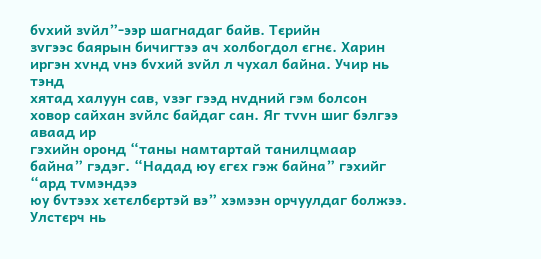бvхий зvйл”-ээр шагнадаг байв. Тєрийн
зvгээс баярын бичигтээ ач холбогдол єгнє. Харин иргэн хvнд vнэ бvхий зvйл л чухал байна. Учир нь тэнд
хятад халуун сав, vзэг гээд нvдний гэм болсон ховор сайхан зvйлс байдаг сан. Яг тvvн шиг бэлгээ аваад ир
гэхийн оронд “таны намтартай танилцмаар байна” гэдэг. “Надад юу єгєх гэж байна” гэхийг “ард тvмэндээ
юу бvтээх хєтєлбєртэй вэ” хэмээн орчуулдаг болжээ.
Улстєрч нь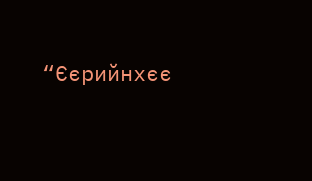“Єєрийнхєє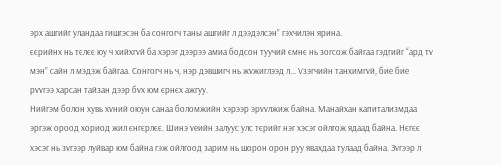эрх ашгийг уландаа гишгэсэн ба сонгогч таны ашгийг л дээдэлсэн” гэхчилэн ярина.
єєрийнх нь тєлєє юу ч хийхгvй ба хэрэг дээрээ амиа бодсон туучий ємнє нь зогсож байгаа гэдгийг “ард тv
мэн” сайн л мэдэж байгаа. Сонгогч нь ч, нэр дэвшигч нь жvжиглээд л... Vзэгчийн танхимгvй, бие бие
рvvгээ харсан тайзан дээр бvх юм єрнєх ажгуу.
Нийгэм болон хувь хvний оюун санаа боломжийн хэрээр эрvvлжиж байна. Манайхан капитализмдаа
эргэж ороод хориод жил єнгєрлєє. Шинэ vеийн залуус улс тєрийг нэг хэсэг ойлгож ядаад байна. Нєгєє
хэсэг нь зvгээр луйвар юм байна гэж ойлгоод зарим нь шорон орон руу явахдаа тулаад байна. Зvгээр л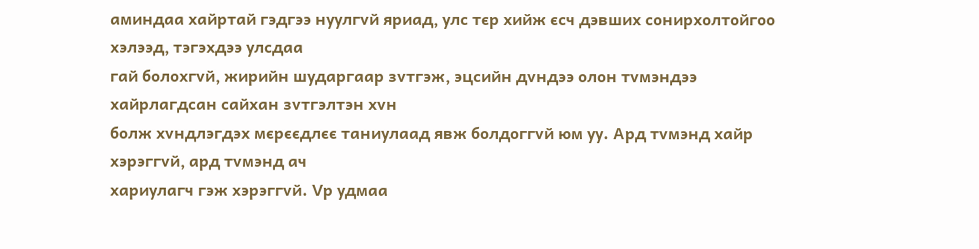аминдаа хайртай гэдгээ нуулгvй яриад, улс тєр хийж єсч дэвших сонирхолтойгоо хэлээд, тэгэхдээ улсдаа
гай болохгvй, жирийн шударгаар зvтгэж, эцсийн дvндээ олон тvмэндээ хайрлагдсан сайхан зvтгэлтэн хvн
болж хvндлэгдэх мєрєєдлєє таниулаад явж болдоггvй юм уу. Ард тvмэнд хайр хэрэггvй, ард тvмэнд ач
хариулагч гэж хэрэггvй. Vр удмаа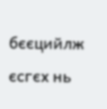бєєцийлж єсгєх нь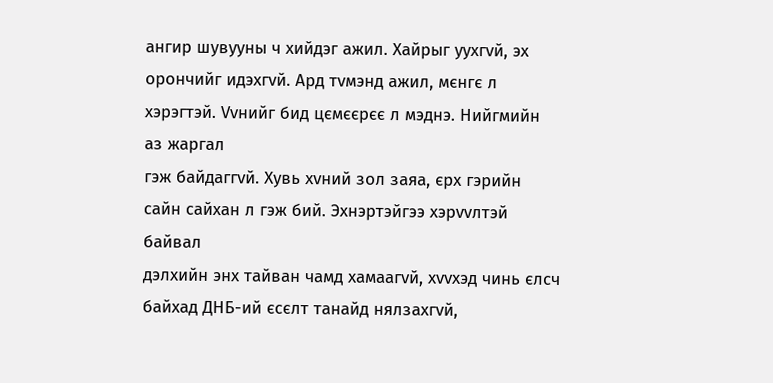ангир шувууны ч хийдэг ажил. Хайрыг уухгvй, эх
орончийг идэхгvй. Ард тvмэнд ажил, мєнгє л хэрэгтэй. Vvнийг бид цємєєрєє л мэднэ. Нийгмийн аз жаргал
гэж байдаггvй. Хувь хvний зол заяа, єрх гэрийн сайн сайхан л гэж бий. Эхнэртэйгээ хэрvvлтэй байвал
дэлхийн энх тайван чамд хамаагvй, хvvхэд чинь єлсч байхад ДНБ-ий єсєлт танайд нялзахгvй,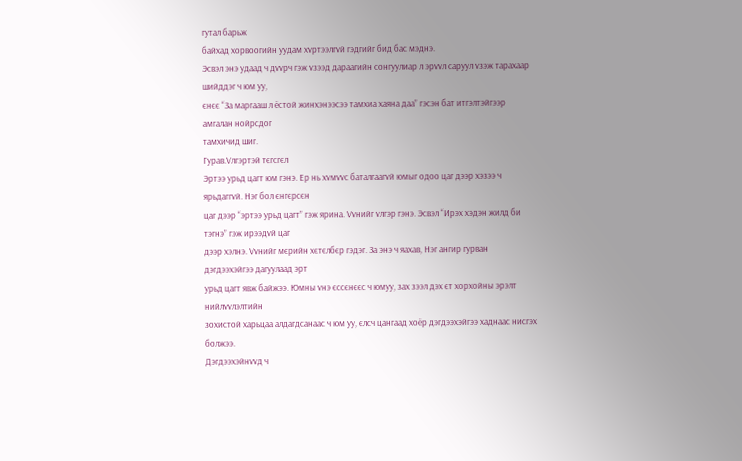гутал барьж
байхад хорвоогийн уудам хvртээлгvй гэдгийг бид бас мэднэ.
Эсвэл энэ удаад ч дvvрч гэж vзээд дараагийн сонгуулиар л эрvvл саруул vзэж тарахаар шийддэг ч юм уу,
єнєє “За маргааш л ёстой жинхэнээсээ тамхиа хаяна даа” гэсэн бат итгэлтэйгээр амгалан нойрсдог
тамхичид шиг.
Гурав.Vлгэртэй тєгсгєл
Эртээ урьд цагт юм гэнэ. Ер нь хvмvvс баталгаагvй юмыг одоо цаг дээр хэзээ ч ярьдаггvй. Нэг бол єнгєрсєн
цаг дээр “эртээ урьд цагт” гэж ярина. Vvнийг vлгэр гэнэ. Эсвэл “Ирэх хэдэн жилд би тэгнэ” гэж ирээдvй цаг
дээр хэлнэ. Vvнийг мєрийн хєтєлбєр гэдэг. За энэ ч яахав, Нэг ангир гурван дэгдээхэйгээ дагуулаад эрт
урьд цагт явж байжээ. Юмны vнэ єссєнєєс ч юмуу, зах зээл дэх єт хорхойны эрэлт нийлvvлэлтийн
зохистой харьцаа алдагдсанаас ч юм уу, єлсч цангаад хоёр дэгдээхэйгээ хаднаас нисгэх болжээ.
Дэгдээхэйнvvд ч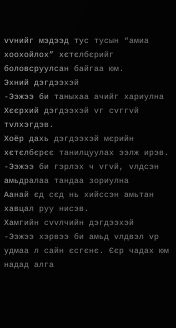vvнийг мэдээд тус тусын “амиа хоохойлох” хєтєлбєрийг боловсруулсан байгаа юм.
Эхний дэгдээхэй
-Ээжээ би таныхаа ачийг хариулна
Хєєрхий дэгдээхэй vг сvггvй тvлхэгдэв.
Хоёр дахь дэгдээхэй мєрийн хєтєлбєрєє танилцуулах ээлж ирэв.
-Ээжээ би гэрлэх ч vгvй, vлдсэн амьдралаа тандаа зориулна
Аанай єд сєд нь хийссэн амьтан хавцал руу нисэв.
Хамгийн сvvлчийн дэгдээхэй
-Ээжээ хэрвээ би амьд vлдвэл vр удмаа л сайн єсгєнє. Єєр чадах юм надад алга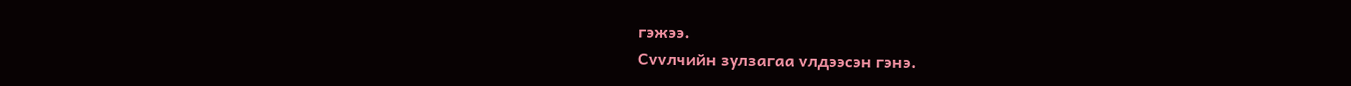гэжээ.
Сvvлчийн зулзагаа vлдээсэн гэнэ.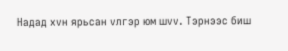Надад хvн ярьсан vлгэр юм шvv. Тэрнээс биш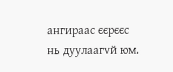ангираас єєрєєс нь дуулаагvй юм.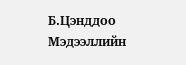Б.Цэнддоо
Мэдээллийн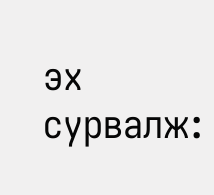эх сурвалж: